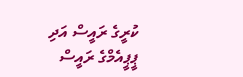ކުރީގެ ރައީސް އަދި ޕީޕީއެމްގެ ރައީސް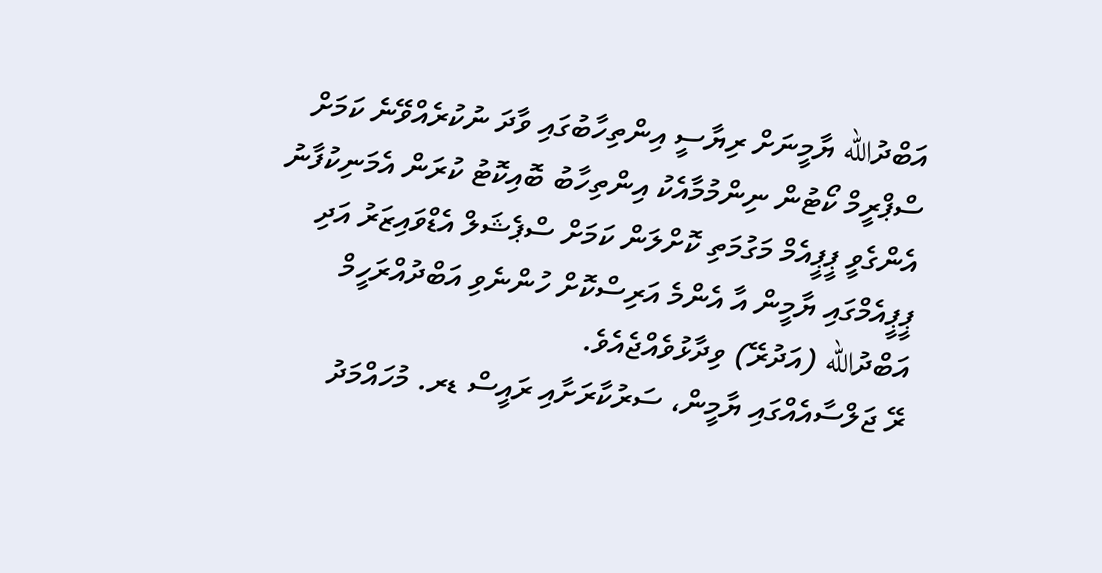އަބްދުالله ޔާމީނަށް ރިޔާސީ އިންތިހާބުގައި ވާދަ ނުކުރެއްވޭނެ ކަމަށް ސްޕްރީމް ކޯޓުން ނިންމުމާއެކު އިންތިހާބު ބޮއިކޮޓު ކުރަން އެމަނިކުފާނު އެންގެވީ ޕީޕީއެމް މަގުމަތި ކޮށްލަން ކަމަށް ސްޕެޝަލް އެޑްވައިޒަރު އަދި ޕީޕީއެމްގައި ޔާމީން އާ އެންމެ އަރިސްކޮށް ހުންނެވި އަބްދުއްރަހީމް އަބްދުالله (އަދުރޭ) ވިދާޅުވެއްޖެއެވެ.
ރޭ ޖަލްސާއެއްގައި ޔާމީން، ސަރުކާރަށާއި ރައީސް ޑރ. މުހައްމަދު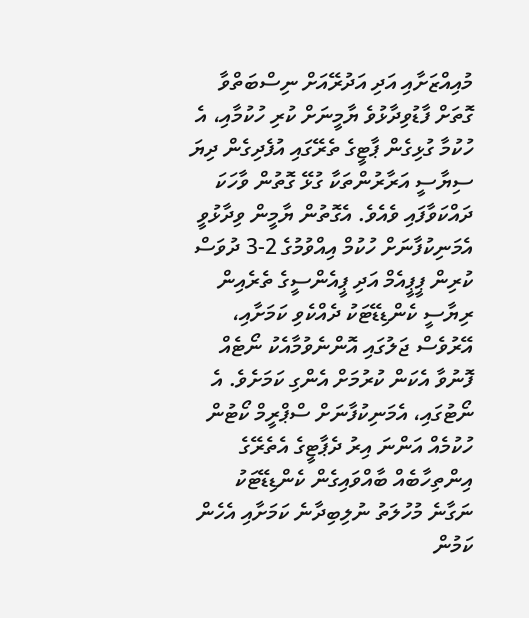މުއިއްޒަށާއި އަދި އަދުރޭއަށް ނިސްބަތްވާ ގޮތަށް ފާޑުވިދާޅުވެ ޔާމީނަށް ކުރި ހުކުމާއި، އެ ހުކުމާ ގުޅިގެން ޕާޓީގެ ތެރޭގައި އުފެދިގެން ދިޔަ ސިޔާސީ އަރާރުންތަކާ ގުޅޭ ގޮތުން ވާހަކަ ދައްކަވާފައި ވެއެވެ. އެގޮތުން ޔާމީން ވިދާޅުވީ އެމަނިކުފާނަށް ހުކުމް އިއްވުމުގެ 2-3 ދުވަސް ކުރިން ޕީޕީއެމް އަދި ޕީއެންސީގެ ތެރެއިން ރިޔާސީ ކެންޑިޑޭޓަކު ދެއްކެވި ކަމަށާއި، އޭރުވެސް ޖަލުގައި އޮންނެވުމާއެކު ނޯޓެއް ފޮނުވާ އެކަން ކުރުމަށް އެންގި ކަމަށެވެ. އެ ނޯޓުގައި، އެމަނިކުފާނަށް ސްޕްރީމް ކޯޓުން ހުކުމެއް އަންނަ އިރު ދެޕާޓީގެ އެތެރޭގެ އިންތިހާބެއް ބާއްވައިގެން ކެންޑިޑޭޓަކު ނަގާނެ މުހުލަތު ނުލިބިދާނެ ކަމަށާއި އެހެން ކަމުން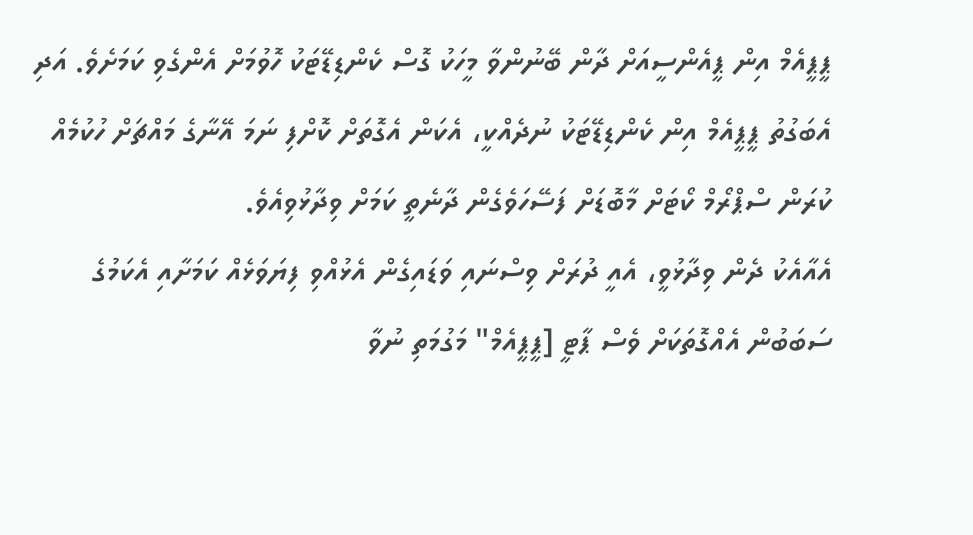ޕީޕީއެމް އިން ޕީއެންސީއަށް ދާން ބޭނުންވާ މީހަކު ގޮސް ކެންޑިޑޭޓަކު ހޮވުމަށް އެންގެވި ކަމަށެވެ. އަދި އެބަގުތު ޕީޕީއެމް އިން ކެންޑިޑޭޓަކު ނުދެއްކީ، އެކަން އެގޮތަށް ކޮށްފި ނަމަ އޭނާގެ މައްޗަށް ހުކުމެއް ކުރަން ސްޕްރޯމް ކޯޓަށް މާބޮޑަށް ފަސޭހަވެގެން ދާނެތީ ކަމަށް ވިދާޅުވިއެވެ.
އެއާއެކު ދެން ވިދާޅުވީ، އެއީ ދުރަށް ވިސްނައި ވަޑައިގެން އެޅުއްވި ފިޔަވަޅެއް ކަމަށާއި އެކަމުގެ ސަބަބުން އެއްގޮތަކަށް ވެސް ޕާޓީ [ޕީޕީއެމް" މަގުމަތި ނުވާ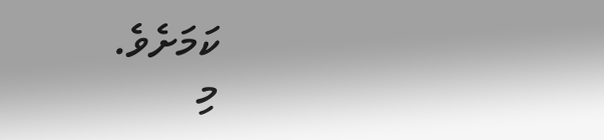ކަމަށެވެ.
މި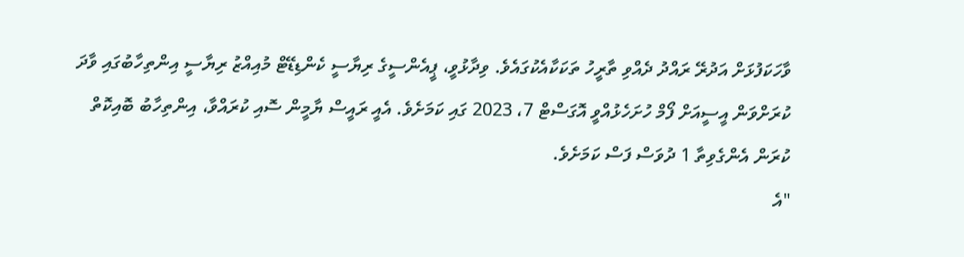ވާހަކަފުޅަށް އަދުރޭ ރައްދު ދެއްވި ތާރީހު ތަކަކާއެކުގައެވެ. ވިދާޅުވީ، ޕީއެންސީގެ ރިޔާސީ ކެންޑިޑޭޓް މުއިއްޒު ރިޔާސީ އިންތިހާބުގައި ވާދަ ކުރަށްވަން އީސީއަށް ފޯމް ހުށަހެޅުއްވީ އޮގަސްޓް 7، 2023 ގައި ކަމަށެވެ. އެއީ ރައީސް ޔާމީން ސޮއި ކުރައްވާ، އިންތިހާބު ބޮއިކޮތް ކުރަން އެންގެވިތާ 1 ދުވަސް ފަސް ކަމަށެވެ.
"އެ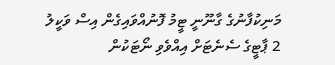މަނިކުފާނުގެ ގާނޫނީ ޓީމު ފޮނުއްވައިގެން އިސް ވަކީލު 2 ޕާޓީގެ ސެނެޓަށް އިއްވެވި ނޯޓަކުން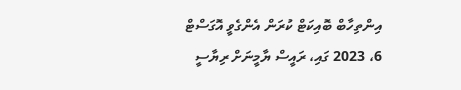އިންތިހާބް ބޮއިކަޓް ކުރަން އެންގެވީ އޮގަސްޓް 6، 2023 ގައި، ރައީސް ޔާމީނަށް ރިޔާސީ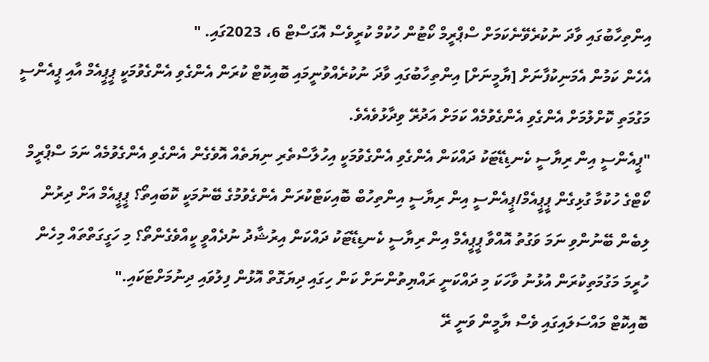އިންތިހާބުގައި ވާދަ ނުކުރެވޭނެކަމަށް ސްޕްރީމް ކޯޓުން ހުކުމް ކުރީވެސް އޮގަސްޓް 6، 2023ގައި. "
އެހެން ކަމުން އެމަނިކުފާނަށް [ޔާމީނަށް] އިންތިހާބުގައި ވާދަ ނުކުރެއްވުނީމައި ބޮއިކޮޓް ކުރަން އެންގެވި އެންގެވުމަކީ ޕީޕީއެމް އާއި ޕީއެންސީ މަގުމަތި ކޮށްލުމަށް އެންގެވި އެންގެވުމެއް ކަމަށް އަދުރޭ ވިދާޅުވެއެވެ.
"ޕީއެންސީ އިން ރިޔާސީ ކެނޑިޑޭޓަކު ދައްކަން އެންގެވި އެންގެވުމަކީ އިހުލާސްތެރި ނިޔަތެއް އޮވެގެން އެންގެވި އެންގެވުމެއް ނަމަ ސްޕްރީމް ކޯޓްގެ ހުކުމާ ގުޅިގެން ޕީޕީއެމް/ޕީއެންސީ އިން ރިޔާސީ އިންތިހުބް ބޮއިކަޓްކުރަން އެންގެވުމުގެ ބޭނުމަކީ ކޮބައިތޯ؟ ޕީޕީއެމް އަށް ދިރުން ލިބެން ބޭނުންވި ނަމަ ވަގުތު އޮއްވާ ޕީޕީއެމް އިން ރިޔާސީ ކެނޑިޑޭޓަކު ދައްކަން އިރުޝާދު ނުދެއްވީ ކީއްވެގެންތޯ؟ މި ހަގީގަތްތައް މިހެން ހުރީމަ މަގުމަތިކުރަން އުޅުނު ވާހަކަ މި ދައްކަނީ ރައްޔިތުންނަށް ކަން ހިގައި ދިޔަގޮތް އޮޅުން ފިލުވައި ދިނުމަށްޓަކައި."
ބޮއިކޮޓް މައްސަލައިގައި ވެސް ޔާމީން ވަނީ ރޭ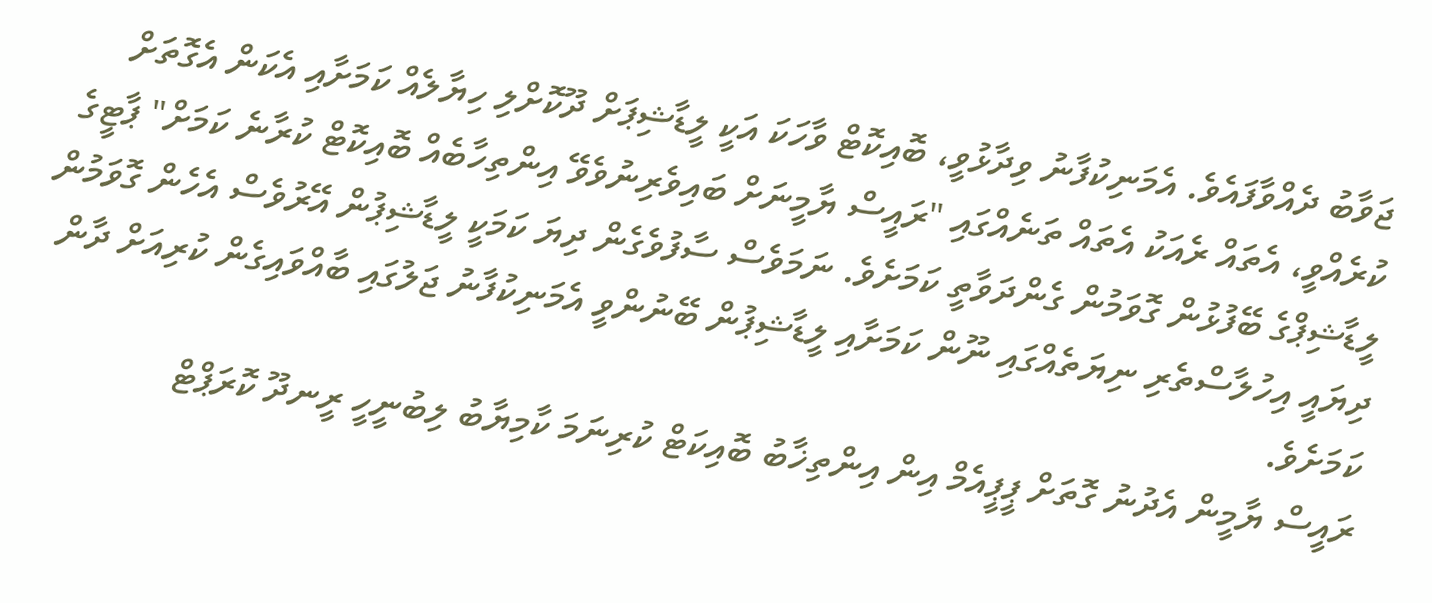ޖަވާބު ދެއްވާފައެވެ. އެމަނިކުފާނު ވިދާޅުވީ، ބޮއިކޮޓް ވާހަކަ އަކީ ލީޑާޝިޕަށް ދޫކޮށްލި ހިޔާލެއް ކަމަށާއި އެކަން އެގޮތަށް ކުރެއްވީ، އެތައް ރެއަކު އެތައް ތަނެއްގައި "ރައީސް ޔާމީނަށް ބައިވެރިނުވެވޭ އިންތިހާބެއް ބޮއިކޮޓް ކުރާނެ ކަމަށް" ޕާޓީގެ ލީޑާޝިޕްގެ ބޭފުޅުން ގޮވަމުން ގެންދަވާތީ ކަމަށެވެ. ނަމަވެސް ސާފުވެގެން ދިޔަ ކަމަކީ ލީޑާޝިޕުން އޭރުވެސް އެހެން ގޮވަމުން ދިޔައީ އިހުލާސްތެރި ނިޔަތެއްގައި ނޫން ކަމަށާއި ލީޑާޝިޕުން ބޭނުންވީ އެމަނިކުފާނު ޖަލުގައި ބާއްވައިގެން ކުރިއަށް ދާން ކަމަށެވެ.
ރައީސް ޔާމީން އެދުނު ގޮތަށް ޕީޕީއެމް އިން އިންތިޚާބު ބޮއިކަޓް ކުރިނަމަ ކާމިޔާބު ލިބުނީހީ ރީނދޫ ކޮރަޕްޓް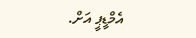އެމްޑީޕީ އަށް.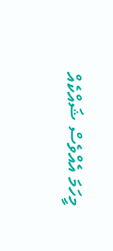މީހަމަ އެއްވެސް ޝައްކެއް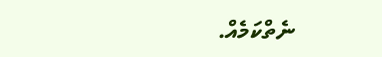ނެތްކަމެއް.